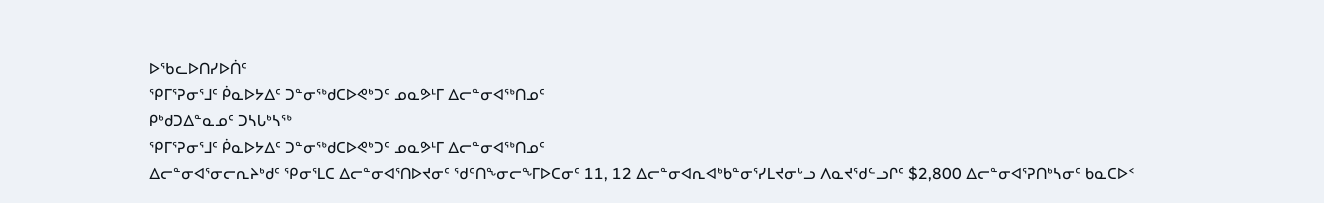ᐅᖃᓚᐅᑎᓯᐅᑏᑦ
ᕿᒥᕐᕈᓂᕐᒧᑦ ᑮᓇᐅᔭᐃᑦ ᑐᓐᓂᖅᑯᑕᐅᕙᒃᑐᑦ ᓄᓇᕗᒻᒥ ᐃᓕᓐᓂᐊᖅᑎᓄᑦ
ᑭᒃᑯᑐᐃᓐᓇᓄᑦ ᑐᓴᒐᒃᓴᖅ
ᕿᒥᕐᕈᓂᕐᒧᑦ ᑮᓇᐅᔭᐃᑦ ᑐᓐᓂᖅᑯᑕᐅᕙᒃᑐᑦ ᓄᓇᕗᒻᒥ ᐃᓕᓐᓂᐊᖅᑎᓄᑦ
ᐃᓕᓐᓂᐊᕐᓂᓕᕆᔨᒃᑯᑦ ᕿᓂᕐᒪᑕ ᐃᓕᓐᓂᐊᕐᑎᐅᔪᓂᑦ ᖁᑦᑎᖕᓂᓕᖕᒥᐅᑕᓂᑦ 11, 12 ᐃᓕᓐᓂᐊᕆᐊᒃᑲᓐᓂᕐᓯᒪᔪᓂᒡᓗ ᐱᓇᔪᖁᓪᓗᒋᑦ $2,800 ᐃᓕᓐᓂᐊᕐᕈᑎᒃᓴᓂᑦ ᑲᓇᑕᐅᑉ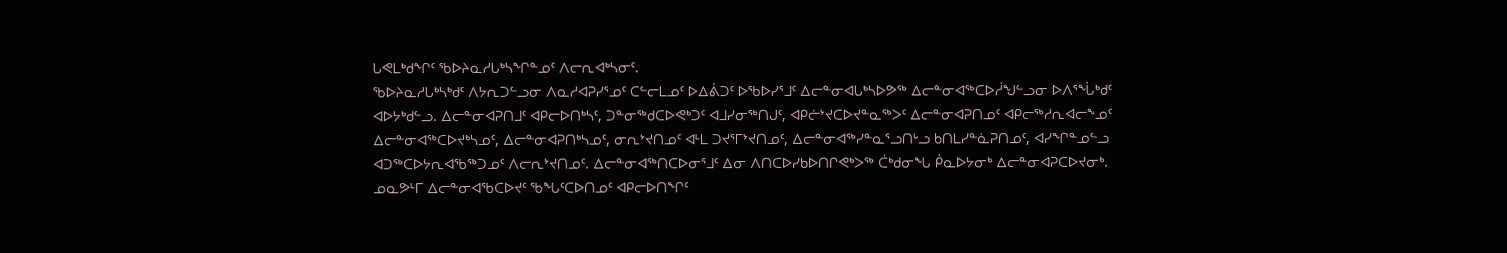ᒐᕙᒪᒃᑯᖏᑦ ᖃᐅᔨᓇᓱᒐᒃᓴᖏᓐᓄᑦ ᐱᓕᕆᐊᒃᓴᓂᑦ.
ᖃᐅᔨᓇᓱᒐᒃᓴᒃᑯᑦ ᐱᔭᕆᑐᓪᓗᓂ ᐱᓇᓱᐊᕈᓯᕐᓄᑦ ᑕᓪᓕᒪᓄᑦ ᐅᐃᕖᑐᑦ ᐅᖃᐅᓯᕐᒧᑦ ᐃᓕᓐᓂᐊᒐᒃᓴᐅᕗᖅ ᐃᓕᓐᓂᐊᖅᑕᐅᓲᖑᓪᓗᓂ ᐅᐱᕐᖔᒃᑯᑦ ᐊᐅᔭᒃᑯᓪᓗ. ᐃᓕᓐᓂᐊᕈᑎᒧᑦ ᐊᑭᓕᐅᑎᒃᓴᑦ, ᑐᓐᓂᖅᑯᑕᐅᕙᒃᑐᑦ ᐊᒧᓯᓂᖅᑎᒍᑦ, ᐊᑭᓖᔾᔪᑕᐅᔪᓐᓇᖅᐳᑦ ᐃᓕᓐᓂᐊᕈᑎᓄᑦ ᐊᑭᓕᖅᓱᕆᐊᓕᖕᓄᑦ ᐃᓕᓐᓂᐊᖅᑕᐅᔪᒃᓴᓄᑦ, ᐃᓕᓐᓂᐊᕈᑎᒃᓴᓄᑦ, ᓂᕆᔾᔪᑎᓄᑦ ᐊᒻᒪ ᑐᔪᕐᒥᔾᔪᑎᓄᑦ, ᐃᓕᓐᓂᐊᖅᓯᓐᓇᕐᓗᑎᒡᓗ ᑲᑎᒪᓯᓐᓈᕈᑎᓄᑦ, ᐊᓯᖏᓐᓄᓪᓗ ᐊᑐᖅᑕᐅᔭᕆᐊᖃᖅᑐᓄᑦ ᐱᓕᕆᔾᔪᑎᓄᑦ. ᐃᓕᓐᓂᐊᖅᑎᑕᐅᓂᕐᒧᑦ ᐃᓂ ᐱᑎᑕᐅᓯᑲᐅᑎᒋᕙᒃᐳᖅ ᑖᒃᑯᓂᖓ ᑮᓇᐅᔭᓂᒃ ᐃᓕᓐᓂᐊᕈᑕᐅᔪᓂᒃ.
ᓄᓇᕗᒻᒥ ᐃᓕᓐᓂᐊᖃᑕᐅᔪᑦ ᖃᖓᑦᑕᐅᑎᓄᑦ ᐊᑭᓕᐅᑎᖏᑦ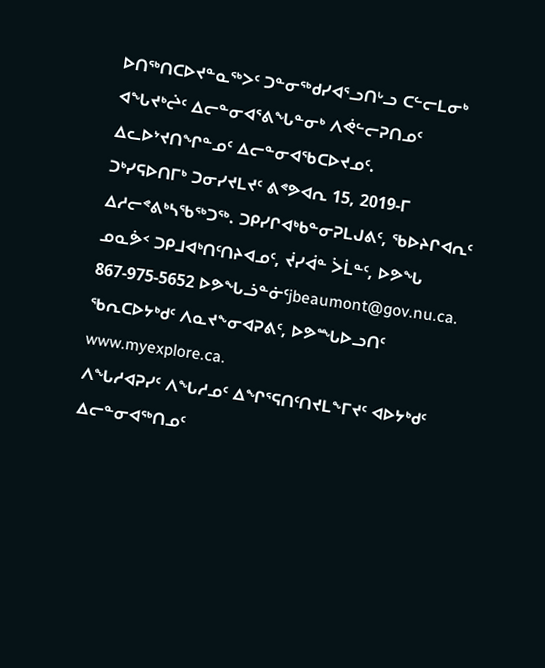ᐅᑎᖅᑎᑕᐅᔪᓐᓇᖅᐳᑦ ᑐᓐᓂᖅᑯᓯᐊᕐᓗᑎᒡᓗ ᑕᓪᓕᒪᓂᒃ ᐊᖓᔪᒃᖡᑦ ᐃᓕᓐᓂᐊᕐᕕᖓᓐᓂᒃ ᐱᕚᓪᓕᕈᑎᓄᑦ ᐃᓚᐅᔾᔪᑎᖏᓐᓄᑦ ᐃᓕᓐᓂᐊᖃᑕᐅᔪᓄᑦ.
ᑐᒃᓯᕋᐅᑎᒥᒃ ᑐᓂᓯᔪᒪᔪᑦ ᕕᕝᕗᐊᕆ 15, 2019-ᒥ ᐃᓱᓕᕝᕕᒃᓴᖃᖅᑐᖅ. ᑐᑭᓯᒋᐊᒃᑲᓐᓂᕈᒪᒍᕕᑦ, ᖃᐅᔨᒋᐊᕆᑦ ᓄᓇᕘᑉ ᑐᑭᒧᐊᒃᑎᑦᑎᔨᐊᓄᑦ, ᔫᓯᐋᓐ ᐴᒫᓐᑦ, ᐅᕗᖓ 867-975-5652 ᐅᕗᖓᓘᓐᓃᑦjbeaumont@gov.nu.ca. ᖃᕆᑕᐅᔭᒃᑯᑦ ᐱᓇᔪᖕᓂᐊᕈᕕᑦ, ᐅᕗᙵᐅᓗᑎᑦ www.myexplore.ca.
ᐱᖓᓱᐊᕈᓯᑦ ᐱᖓᓱᓄᑦ ᐃᖏᕐᕋᑎᑦᑎᔪᒪᖕᒥᔪᑦ ᐊᐅᔭᒃᑯᑦ ᐃᓕᓐᓂᐊᖅᑎᓄᑦ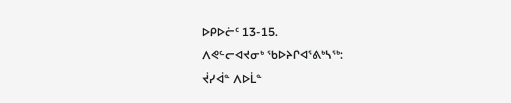ᐅᑭᐅᓖᑦ 13-15.
ᐱᕙᓪᓕᐊᔪᓂᒃ ᖃᐅᔨᒋᐊᕐᕕᒃᓴᖅ:
ᔫᓯᐋᓐ ᐱᐅᒫᓐ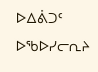ᐅᐃᕖᑐᑦ ᐅᖃᐅᓯᓕᕆᔨ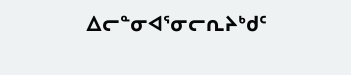ᐃᓕᓐᓂᐊᕐᓂᓕᕆᔨᒃᑯᑦ